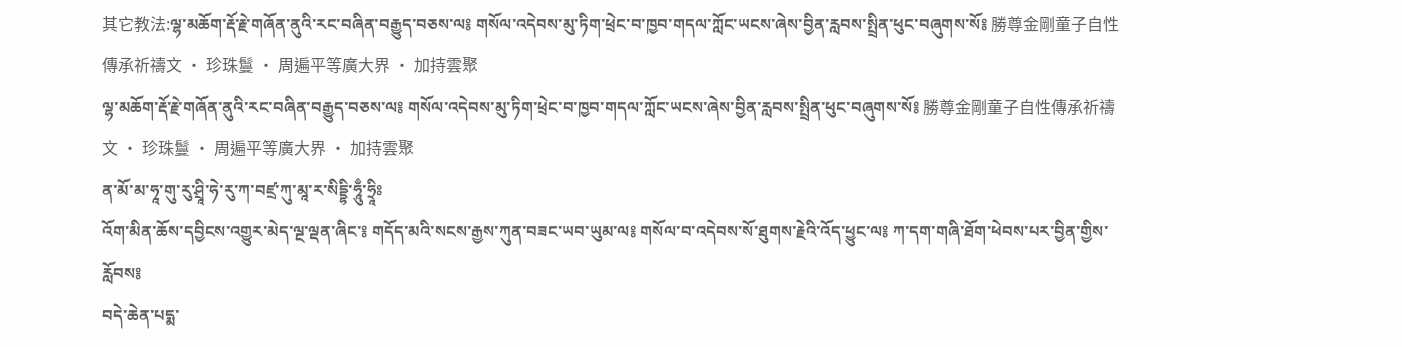其它教法:ལྷ་མཆོག་རྡོ་རྗེ་གཞོན་ནུའི་རང་བཞིན་བརྒྱུད་བཅས་ལ༔ གསོལ་འདེབས་མུ་ཏིག་ཕྲེང་བ་ཁྱབ་གདལ་ཀློང་ཡངས་ཞེས་བྱིན་རླབས་སྤྲིན་ཕུང་བཞུགས་སོ༔ 勝尊金剛童子自性傳承祈禱文 · 珍珠鬘 · 周遍平等廣大界 · 加持雲聚
ལྷ་མཆོག་རྡོ་རྗེ་གཞོན་ནུའི་རང་བཞིན་བརྒྱུད་བཅས་ལ༔ གསོལ་འདེབས་མུ་ཏིག་ཕྲེང་བ་ཁྱབ་གདལ་ཀློང་ཡངས་ཞེས་བྱིན་རླབས་སྤྲིན་ཕུང་བཞུགས་སོ༔ 勝尊金剛童子自性傳承祈禱文 · 珍珠鬘 · 周遍平等廣大界 · 加持雲聚
ན་མོ་མ་ཧཱ་གུ་རུ་ཤྲཱི་ཧེ་རུ་ཀ་བཛྲ་ཀུ་མཱ་ར་སིདྡྷི་ཧཱུྃ་ཧྲཱིཿ
འོག་མིན་ཆོས་དབྱིངས་འགྱུར་མེད་ལྔ་ལྡན་ཞིང་༔ གདོད་མའི་སངས་རྒྱས་ཀུན་བཟང་ཡབ་ཡུམ་ལ༔ གསོལ་བ་འདེབས་སོ་ཐུགས་རྗེའི་འོད་ཕྱུང་ལ༔ ཀ་དག་གཞི་ཐོག་ཕེབས་པར་བྱིན་གྱིས་རློབས༔
བདེ་ཆེན་པདྨ་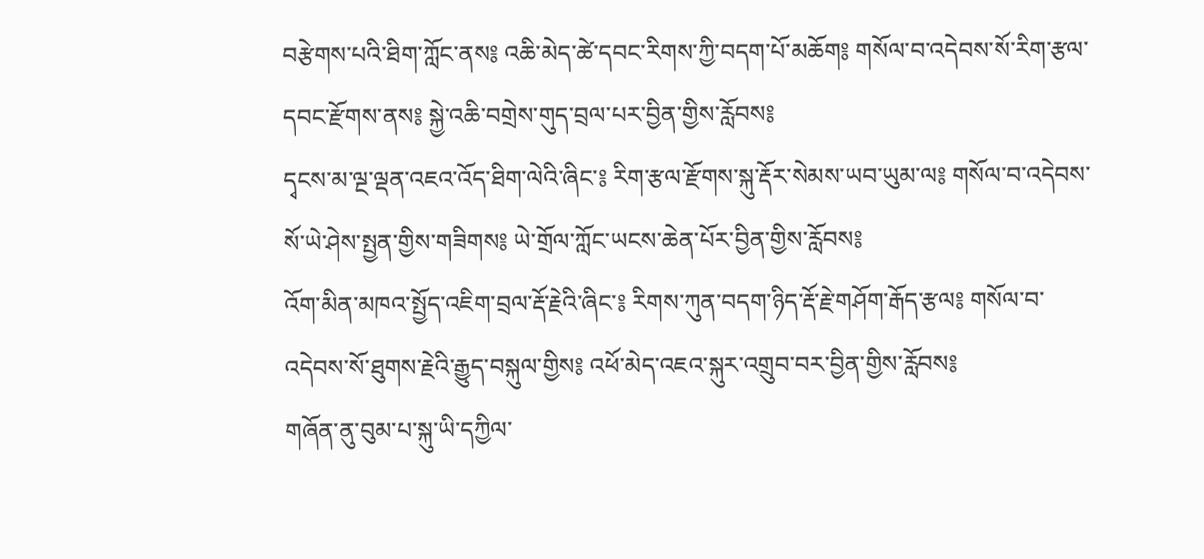བརྩེགས་པའི་ཐིག་ཀློང་ནས༔ འཆི་མེད་ཚེ་དབང་རིགས་ཀྱི་བདག་པོ་མཆོག༔ གསོལ་བ་འདེབས་སོ་རིག་རྩལ་དབང་རྫོགས་ནས༔ སྐྱེ་འཆི་བགྲེས་གུད་བྲལ་པར་བྱིན་གྱིས་རློབས༔
དྭངས་མ་ལྔ་ལྡན་འཇའ་འོད་ཐིག་ལེའི་ཞིང་༔ རིག་རྩལ་རྫོགས་སྐུ་རྡོར་སེམས་ཡབ་ཡུམ་ལ༔ གསོལ་བ་འདེབས་སོ་ཡེ་ཤེས་སྤྱན་གྱིས་གཟིགས༔ ཡེ་གྲོལ་ཀློང་ཡངས་ཆེན་པོར་བྱིན་གྱིས་རློབས༔
འོག་མིན་མཁའ་སྤྱོད་འཇིག་བྲལ་རྡོ་རྗེའི་ཞིང་༔ རིགས་ཀུན་བདག་ཉིད་རྡོ་རྗེ་གཤོག་རྒོད་རྩལ༔ གསོལ་བ་འདེབས་སོ་ཐུགས་རྗེའི་རྒྱུད་བསྐུལ་གྱིས༔ འཕོ་མེད་འཇའ་སྐུར་འགྲུབ་བར་བྱིན་གྱིས་རློབས༔
གཞོན་ནུ་བུམ་པ་སྐུ་ཡི་དཀྱིལ་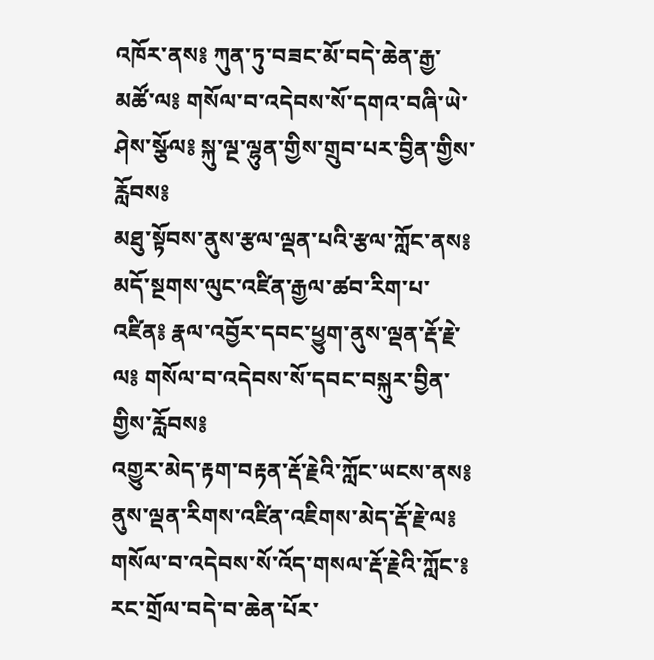འཁོར་ནས༔ ཀུན་ཏུ་བཟང་མོ་བདེ་ཆེན་རྒྱ་མཚོ་ལ༔ གསོལ་བ་འདེབས་སོ་དགའ་བཞི་ཡེ་ཤེས་སྩོལ༔ སྐུ་ལྔ་ལྷུན་གྱིས་གྲུབ་པར་བྱིན་གྱིས་རློབས༔
མཐུ་སྟོབས་ནུས་རྩལ་ལྡན་པའི་རྩལ་ཀློང་ནས༔ མདོ་སྔགས་ལུང་འཛིན་རྒྱལ་ཚབ་རིག་པ་འཛིན༔ རྣལ་འབྱོར་དབང་ཕྱུག་ནུས་ལྡན་རྡོ་རྗེ་ལ༔ གསོལ་བ་འདེབས་སོ་དབང་བསྐུར་བྱིན་གྱིས་རློབས༔
འགྱུར་མེད་རྟག་བརྟན་རྡོ་རྗེའི་ཀློང་ཡངས་ནས༔ ནུས་ལྡན་རིགས་འཛིན་འཇིགས་མེད་རྡོ་རྗེ་ལ༔ གསོལ་བ་འདེབས་སོ་འོད་གསལ་རྡོ་རྗེའི་ཀློང་༔ རང་གྲོལ་བདེ་བ་ཆེན་པོར་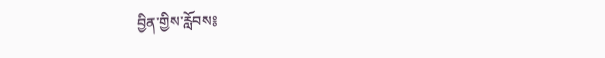བྱིན་གྱིས་རློབས༔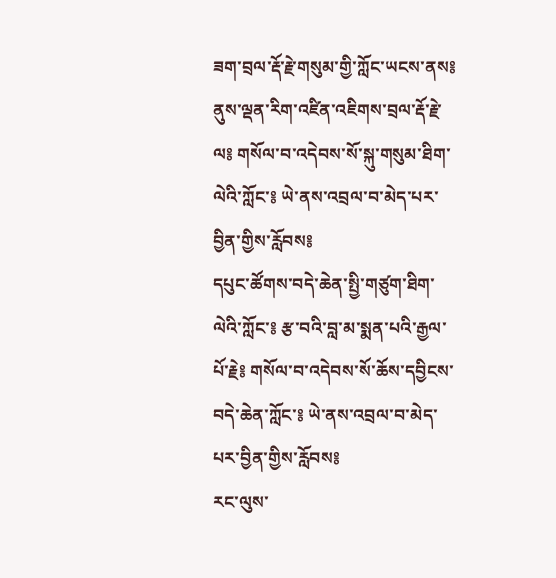ཟག་བྲལ་རྡོ་རྗེ་གསུམ་གྱི་ཀློང་ཡངས་ནས༔ ནུས་ལྡན་རིག་འཛིན་འཇིགས་བྲལ་རྡོ་རྗེ་ལ༔ གསོལ་བ་འདེབས་སོ་སྐུ་གསུམ་ཐིག་ལེའི་ཀློང་༔ ཡེ་ནས་འབྲལ་བ་མེད་པར་བྱིན་གྱིས་རློབས༔
དཔུང་ཚོགས་བདེ་ཆེན་སྤྱི་གཙུག་ཐིག་ལེའི་ཀློང་༔ རྩ་བའི་བླ་མ་སྨན་པའི་རྒྱལ་པོ་རྗེ༔ གསོལ་བ་འདེབས་སོ་ཆོས་དབྱིངས་བདེ་ཆེན་ཀློང་༔ ཡེ་ནས་འབྲལ་བ་མེད་པར་བྱིན་གྱིས་རློབས༔
རང་ལུས་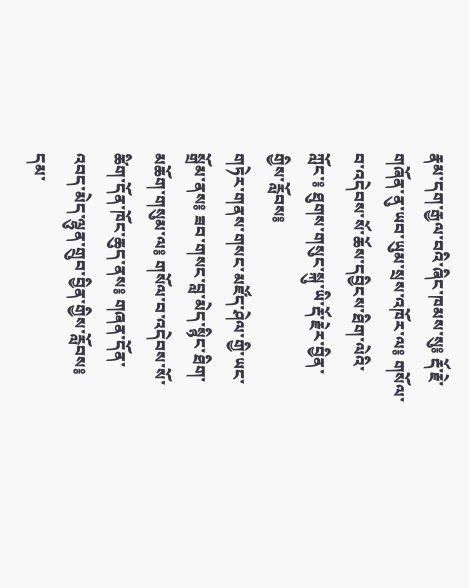རྣམ་དག་རྒྱལ་བའི་ཞིང་ཁམས་སུ༔ རྡོ་རྗེ་གཞོན་ནུ་ཡབ་ཡུམ་སྲས་འཁོར་ལ༔ གསོལ་བ་འདེབས་སོ་ཆོས་དབྱིངས་ཐིག་ལེའི་ཀློང་༔ ཐུགས་གསུང་སྐུ་ཡི་རྡོ་རྗེར་བྱིན་གྱིས་རློབས༔
གཏེར་གནས་གསང་མཛོད་ཤེལ་གྱི་ཡང་སྒྲོམ་ནས༔ ཟབ་གསང་བླ་མེད་སྙིང་ཐིག་མཆོག་གསུམ་ལ༔ གསོལ་བ་འདེབས་སོ་ཚིག་དོན་ཁོང་ཆུད་ནས༔ གཞན་དོན་འབད་མེད་ལྷུན་གྲུབ་བྱིན་གྱིས་རློབས༔
དམ་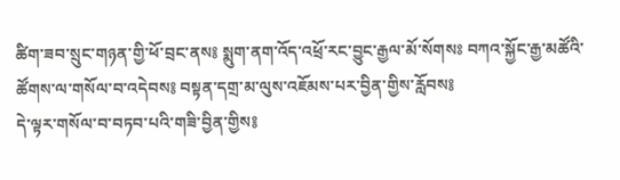ཚིག་ཟབ་སྲུང་གཉན་གྱི་ཕོ་བྲང་ནས༔ སྨུག་ནག་འོད་འཕྲོ་རང་བྱུང་རྒྱལ་མོ་སོགསཿ བཀའ་སྐྱོང་རྒྱ་མཚོའི་ཚོགས་ལ་གསོལ་བ་འདེབས༔ བསྟན་དགྲ་མ་ལུས་འཇོམས་པར་བྱིན་གྱིས་རློབས༔
དེ་ལྟར་གསོལ་བ་བཏབ་པའི་གཟི་བྱིན་གྱིས༔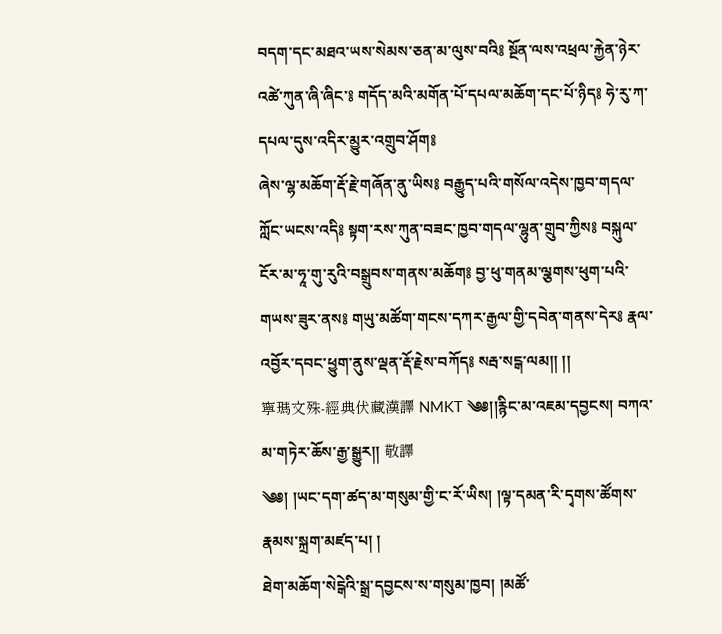བདག་དང་མཐའ་ཡས་སེམས་ཅན་མ་ལུས་བའི༔ སྔོན་ལས་འཕྲལ་རྐྱེན་ཉེར་འཚེ་ཀུན་ཞི་ཞིང་༔ གདོད་མའི་མགོན་པོ་དཔལ་མཆོག་དང་པོ་ཉིད༔ ཧེ་རུ་ཀ་དཔལ་དུས་འདིར་མྱུར་འགྲུབ་ཤོག༔
ཞེས་ལྷ་མཆོག་རྡོ་རྗེ་གཞོན་ནུ་ཡིས༔ བརྒྱུད་པའི་གསོལ་འདེས་ཁྱབ་གདལ་ཀློང་ཡངས་འདི༔ སྟག་རས་ཀུན་བཟང་ཁྱབ་གདལ་ལྷུན་གྲུབ་ཀྱིས༔ བསྐུལ་ངོར་མ་ཧཱ་གུ་རུའི་བསྒྲུབས་གནས་མཆོག༔ བྱ་ཕུ་གནམ་ལྕགས་ཕུག་པའི་གཡས་ཟུར་ནས༔ གཡུ་མཚོག་གངས་དཀར་རྒྱལ་གྱི་དབེན་གནས་དེར༔ རྣལ་འབྱོར་དབང་ཕྱུག་ནུས་ལྡན་རྡོ་རྗེས་བཀོད༔ སརྦ་སངྒ་ལམ།། །།
寧瑪文殊-經典伏藏漢譯 NMKT ༄༅།།རྙིང་མ་འཇམ་དབྱངས། བཀའ་མ་གཏེར་ཆོས་རྒྱ་སྒྱུར།། 敬譯
༄༅། །ཡང་དག་ཚད་མ་གསུམ་གྱི་ང་རོ་ཡིས། །ལྟ་དམན་རི་དྭགས་ཚོགས་རྣམས་སྐྲག་མཛད་པ། །
ཐེག་མཆོག་སེངྒེའི་སྒྲ་དབྱངས་ས་གསུམ་ཁྱབ། །མཚོ་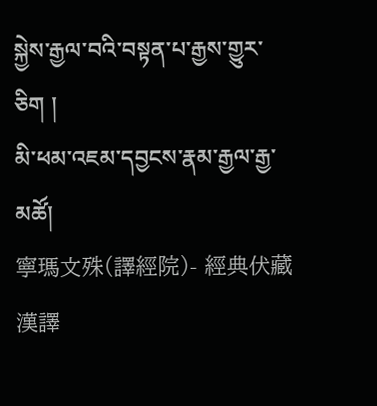སྐྱེས་རྒྱལ་བའི་བསྟན་པ་རྒྱས་གྱུར་ཅིག །
མི་ཕམ་འཇམ་དབྱངས་རྣམ་རྒྱལ་རྒྱ་མཚོ།
寧瑪文殊(譯經院)- 經典伏藏漢譯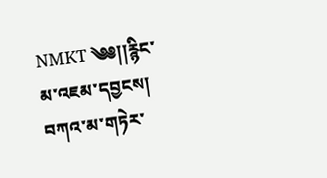NMKT ༄༅།།རྙིང་མ་འཇམ་དབྱངས། བཀའ་མ་གཏེར་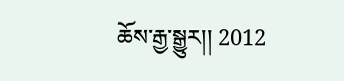ཆོས་རྒྱ་སྒྱུར།། 2012